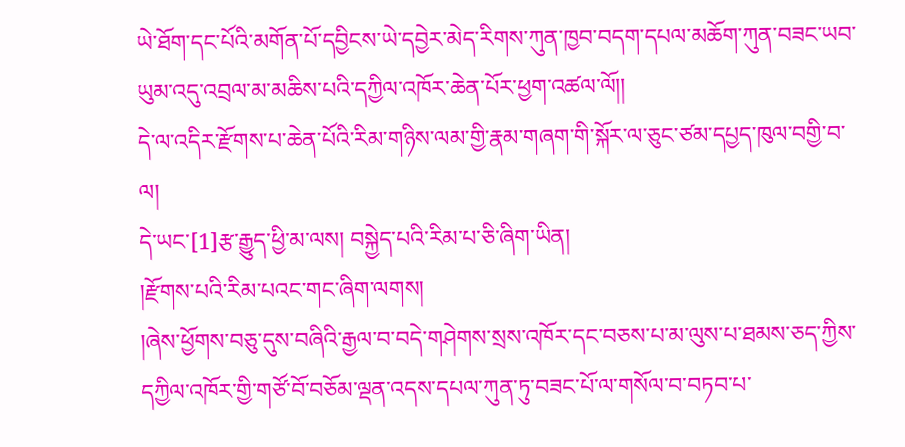ཡེ་ཐོག་དང་པོའི་མགོན་པོ་དབྱིངས་ཡེ་དབྱེར་མེད་རིགས་ཀུན་ཁྱབ་བདག་དཔལ་མཆོག་ཀུན་བཟང་ཡབ་ཡུམ་འདུ་འབྲལ་མ་མཆིས་པའི་དཀྱིལ་འཁོར་ཆེན་པོར་ཕྱག་འཚལ་ལོ།།
དེ་ལ་འདིར་རྫོགས་པ་ཆེན་པོའི་རིམ་གཉིས་ལམ་གྱི་རྣམ་གཞག་གི་སྐོར་ལ་ཅུང་ཙམ་དཔྱད་ཁུལ་བགྱི་བ་ལ།
དེ་ཡང་[1]རྩ་རྒྱུད་ཕྱི་མ་ལས། བསྐྱེད་པའི་རིམ་པ་ཅི་ཞིག་ཡིན།
།རྫོགས་པའི་རིམ་པའང་གང་ཞིག་ལགས།
།ཞེས་ཕྱོགས་བཅུ་དུས་བཞིའི་རྒྱལ་བ་བདེ་གཤེགས་སྲས་འཁོར་དང་བཅས་པ་མ་ལུས་པ་ཐམས་ཅད་ཀྱིས་དཀྱིལ་འཁོར་གྱི་གཙོ་བོ་བཅོམ་ལྡན་འདས་དཔལ་ཀུན་ཏུ་བཟང་པོ་ལ་གསོལ་བ་བཏབ་པ་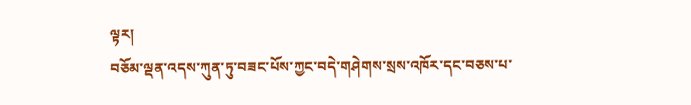ལྟར།
བཅོམ་ལྡན་འདས་ཀུན་ཏུ་བཟང་པོས་ཀྱང་བདེ་གཤེགས་སྲས་འཁོར་དང་བཅས་པ་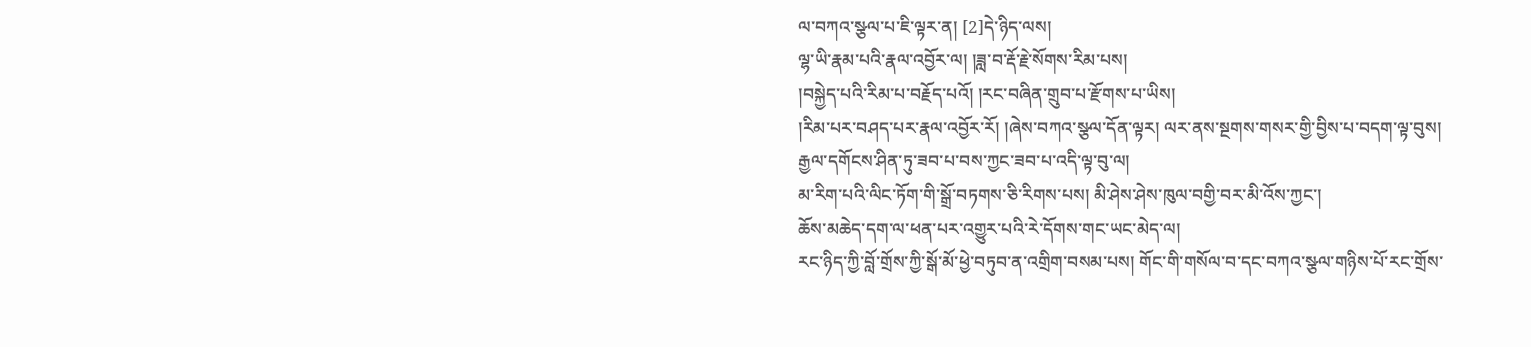ལ་བཀའ་སྩལ་པ་ཇི་ལྟར་ན། [2]དེ་ཉིད་ལས།
ལྷ་ཡི་རྣམ་པའི་རྣལ་འབྱོར་ལ། །ཟླ་བ་རྡོ་རྗེ་སོགས་རིམ་པས།
།བསྐྱེད་པའི་རིམ་པ་བརྗོད་པའོ། །རང་བཞིན་གྲུབ་པ་རྫོགས་པ་ཡིས།
།རིམ་པར་བཤད་པར་རྣལ་འབྱོར་རོ། །ཞེས་བཀའ་སྩལ་དོན་ལྟར། ལར་ནས་སྔགས་གསར་གྱི་བྱིས་པ་བདག་ལྟ་བུས།
རྒྱལ་དགོངས་ཤིན་ཏུ་ཟབ་པ་བས་ཀྱང་ཟབ་པ་འདི་ལྟ་བུ་ལ།
མ་རིག་པའི་ལིང་ཏོག་གི་སྒྲོ་བཏགས་ཅི་རིགས་པས། མི་ཤེས་ཤེས་ཁུལ་བགྱི་བར་མི་འོས་ཀྱང་།
ཆོས་མཆེད་དག་ལ་ཕན་པར་འགྱུར་པའི་རེ་དོགས་གང་ཡང་མེད་ལ།
རང་ཉིད་ཀྱི་བློ་གྲོས་ཀྱི་སྒོ་མོ་ཕྱེ་བཏུབ་ན་འགྲིག་བསམ་པས། གོང་གི་གསོལ་བ་དང་བཀའ་སྩལ་གཉིས་པོ་རང་གྲོས་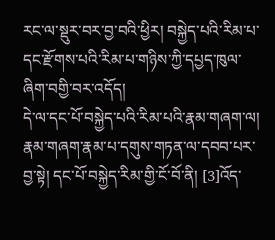རང་ལ་སྡུར་བར་བྱ་བའི་ཕྱིར། བསྐྱེད་པའི་རིམ་པ་དང་རྫོགས་པའི་རིམ་པ་གཉིས་ཀྱི་དཔྱད་ཁུལ་ཞིག་བགྱི་བར་འདོད།
དེ་ལ་དང་པོ་བསྐྱེད་པའི་རིམ་པའི་རྣམ་གཞག་ལ།
རྣམ་གཞག་རྣམ་པ་དགུས་གཏན་ལ་དབབ་པར་བྱ་སྟེ། དང་པོ་བསྐྱེད་རིམ་གྱི་ངོ་བོ་ནི། [3]འོད་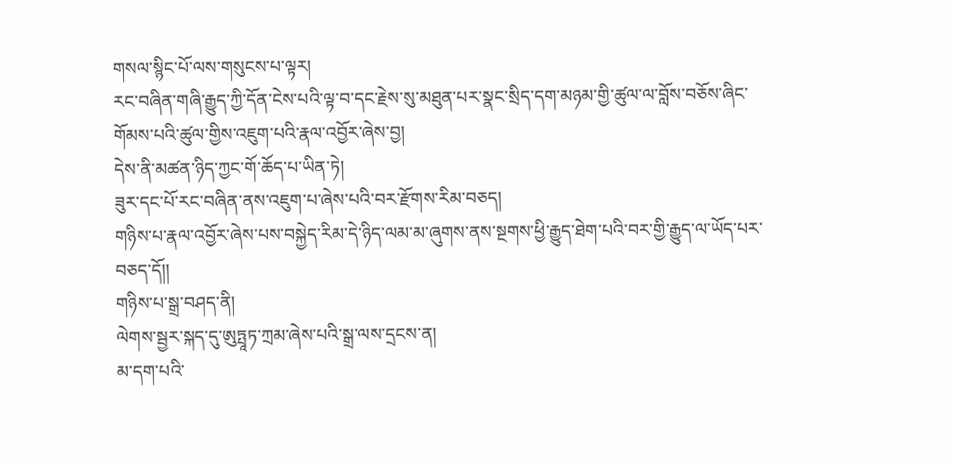གསལ་སྙིང་པོ་ལས་གསུངས་པ་ལྟར།
རང་བཞིན་གཞི་རྒྱུད་ཀྱི་དོན་ངེས་པའི་ལྟ་བ་དང་རྗེས་སུ་མཐུན་པར་སྣང་སྲིད་དག་མཉམ་གྱི་ཚུལ་ལ་བློས་བཅོས་ཞིང་གོམས་པའི་ཚུལ་གྱིས་འཇུག་པའི་རྣལ་འབྱོར་ཞེས་བྱ།
དེས་ནི་མཚན་ཉིད་ཀྱང་གོ་ཆོད་པ་ཡིན་ཏེ།
ཟུར་དང་པོ་རང་བཞིན་ནས་འཇུག་པ་ཞེས་པའི་བར་རྫོགས་རིམ་བཅད།
གཉིས་པ་རྣལ་འབྱོར་ཞེས་པས་བསྐྱེད་རིམ་དེ་ཉིད་ལམ་མ་ཞུགས་ནས་སྔགས་ཕྱི་རྒྱུད་ཐེག་པའི་བར་གྱི་རྒྱུད་ལ་ཡོད་པར་བཅད་དོ།།
གཉིས་པ་སྒྲ་བཤད་ནི།
ལེགས་སྦྱར་སྐད་དུ་ཨུཏྤཱཏ་ཀྲམ་ཞེས་པའི་སྒྲ་ལས་དྲངས་ན།
མ་དག་པའི་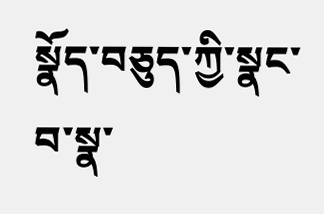སྣོད་བཅུད་ཀྱི་སྣང་བ་སྣ་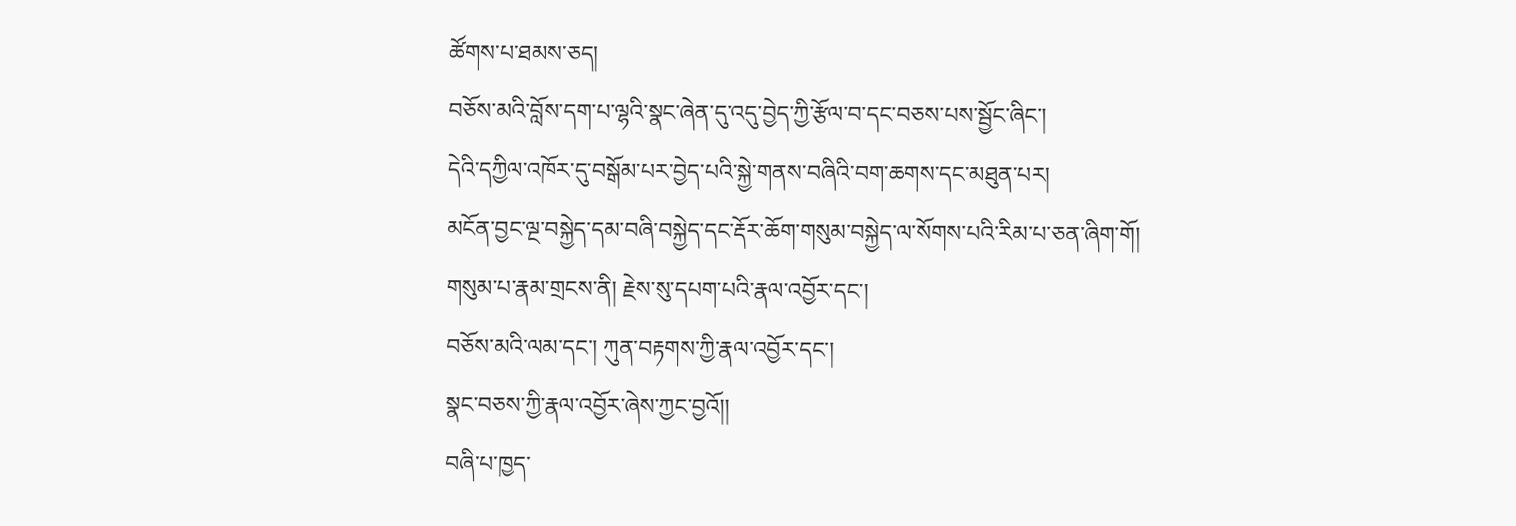ཚོགས་པ་ཐམས་ཅད།
བཅོས་མའི་བློས་དག་པ་ལྷའི་སྣང་ཞེན་དུ་འདུ་བྱེད་ཀྱི་རྩོལ་བ་དང་བཅས་པས་སྦྱོང་ཞིང་།
དེའི་དཀྱིལ་འཁོར་དུ་བསྒོམ་པར་བྱེད་པའི་སྐྱེ་གནས་བཞིའི་བག་ཆགས་དང་མཐུན་པར།
མངོན་བྱང་ལྔ་བསྐྱེད་དམ་བཞི་བསྐྱེད་དང་རྡོར་ཆོག་གསུམ་བསྐྱེད་ལ་སོགས་པའི་རིམ་པ་ཅན་ཞིག་གོ།
གསུམ་པ་རྣམ་གྲངས་ནི། རྗེས་སུ་དཔག་པའི་རྣལ་འབྱོར་དང་།
བཅོས་མའི་ལམ་དང་། ཀུན་བརྟགས་ཀྱི་རྣལ་འབྱོར་དང་།
སྣང་བཅས་ཀྱི་རྣལ་འབྱོར་ཞེས་ཀྱང་བྱའོ།།
བཞི་པ་ཁྱད་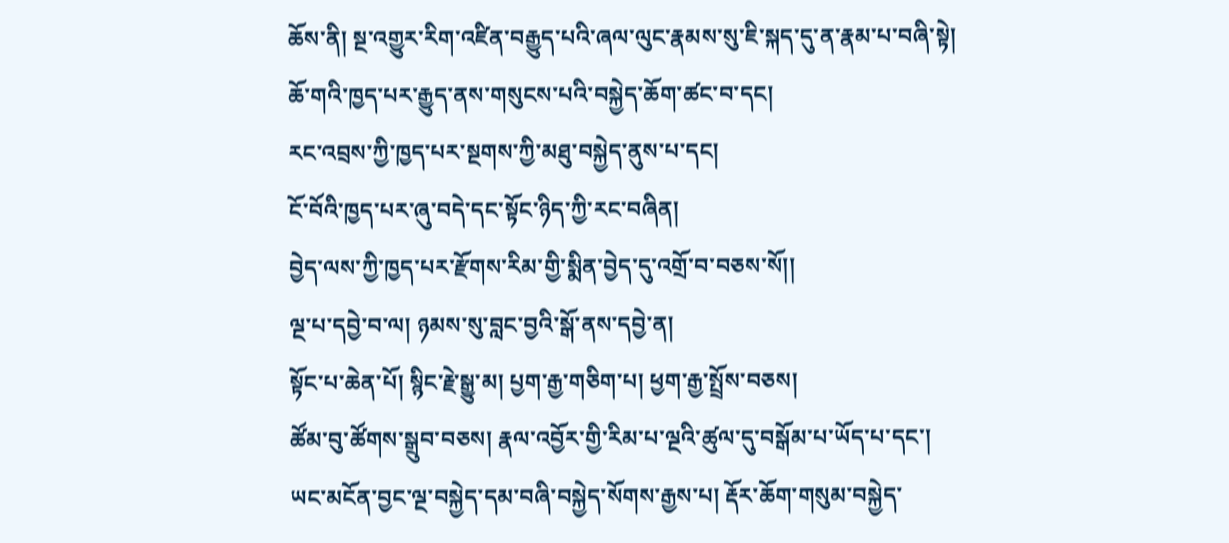ཆོས་ནི། སྔ་འགྱུར་རིག་འཛིན་བརྒྱུད་པའི་ཞལ་ལུང་རྣམས་སུ་ཇི་སྐད་དུ་ན་རྣམ་པ་བཞི་སྟེ།
ཆོ་གའི་ཁྱད་པར་རྒྱུད་ནས་གསུངས་པའི་བསྐྱེད་ཆོག་ཚང་བ་དང།
རང་འབྲས་ཀྱི་ཁྱད་པར་སྔགས་ཀྱི་མཐུ་བསྐྱེད་ནུས་པ་དང།
ངོ་བོའི་ཁྱད་པར་ཞུ་བདེ་དང་སྟོང་ཉིད་ཀྱི་རང་བཞིན།
བྱེད་ལས་ཀྱི་ཁྱད་པར་རྫོགས་རིམ་གྱི་སྨིན་བྱེད་དུ་འགྲོ་བ་བཅས་སོ།།
ལྔ་པ་དབྱེ་བ་ལ། ཉམས་སུ་བླང་བྱའི་སྒོ་ནས་དབྱེ་ན།
སྟོང་པ་ཆེན་པོ། སྙིང་རྗེ་སྒྱུ་མ། པྱག་རྒྱ་གཅིག་པ། ཕྱག་རྒྱ་སྤྲོས་བཅས།
ཚོམ་བུ་ཚོགས་སྒྲུབ་བཅས། རྣལ་འབྱོར་གྱི་རིམ་པ་ལྔའི་ཚུལ་དུ་བསྒོམ་པ་ཡོད་པ་དང་།
ཡང་མངོན་བྱང་ལྔ་བསྐྱེད་དམ་བཞི་བསྐྱེད་སོགས་རྒྱས་པ། རྡོར་ཆོག་གསུམ་བསྐྱེད་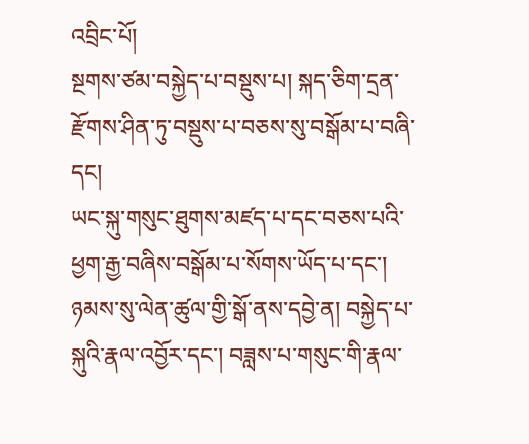འབྲིང་པོ།
སྔགས་ཙམ་བསྐྱེད་པ་བསྡུས་པ། སྐད་ཅིག་དྲན་རྫོགས་ཤིན་ཏུ་བསྡུས་པ་བཅས་སུ་བསྒོམ་པ་བཞི་དང།
ཡང་སྐུ་གསུང་ཐུགས་མཛད་པ་དང་བཅས་པའི་ཕྱག་རྒྱ་བཞིས་བསྒོམ་པ་སོགས་ཡོད་པ་དང་།
ཉམས་སུ་ལེན་ཚུལ་གྱི་སྒོ་ནས་དབྱེ་ན། བསྐྱེད་པ་སྐུའི་རྣལ་འབྱོར་དང་། བཟླས་པ་གསུང་གི་རྣལ་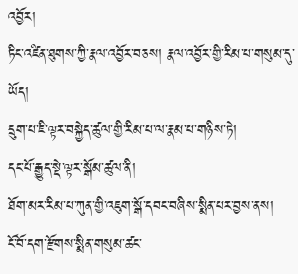འབྱོར།
ཏིང་འཛིན་ཐུགས་ཀྱི་རྣལ་འབྱོར་བཅས། རྣལ་འབྱོར་གྱི་རིམ་པ་གསུམ་དུ་ཡོད།
དྲུག་པ་ཇི་ལྟར་བསྐྱེད་ཚུལ་གྱི་རིམ་པ་ལ་རྣམ་པ་གཉིས་ཏེ།
དང་པོ་རྒྱུད་སྡེ་ལྟར་སྒོམ་ཚུལ་ནི།
ཐོག་མར་རིམ་པ་ཀུན་གྱི་འཇུག་སྒོ་དབང་བཞིས་སྨིན་པར་བྱས་ནས།
ངོ་བོ་དག་རྫོགས་སྨིན་གསུམ་ཚང་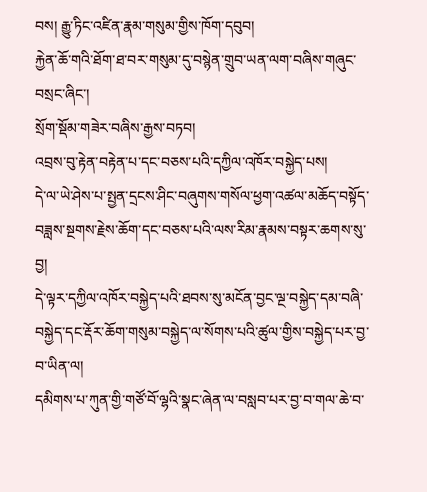བས། རྒྱུ་ཏིང་འཛིན་རྣམ་གསུམ་གྱིས་ཁོག་དབུབ།
རྐྱེན་ཆོ་གའི་ཐོག་ཐ་བར་གསུམ་དུ་བསྙེན་གྲུབ་ཡན་ལག་བཞིས་གཞུང་བསྲང་ཞིང་།
སྲོག་སྡོམ་གཟེར་བཞིས་རྒྱས་བཏབ།
འབྲས་བུ་རྟེན་བརྟེན་པ་དང་བཅས་པའི་དཀྱིལ་འཁོར་བསྐྱེད་པས།
དེ་ལ་ཡེ་ཤེས་པ་སྤྱན་དྲངས་ཤིང་བཞུགས་གསོལ་ཕྱག་འཚལ་མཆོད་བསྟོད་བཟླས་སྔགས་རྗེས་ཆོག་དང་བཅས་པའི་ལས་རིམ་རྣམས་བསྟར་ཆགས་སུ་བྱ།
དེ་ལྟར་དཀྱིལ་འཁོར་བསྐྱེད་པའི་ཐབས་སུ་མངོན་བྱང་ལྔ་བསྐྱེད་དམ་བཞི་བསྐྱེད་དང་རྡོར་ཆོག་གསུམ་བསྐྱེད་ལ་སོགས་པའི་ཚུལ་གྱིས་བསྐྱེད་པར་བྱ་བ་ཡིན་ལ།
དམིགས་པ་ཀུན་གྱི་གཙོ་བོ་ལྷའི་སྣང་ཞེན་ལ་བསླབ་པར་བྱ་བ་གལ་ཆེ་བ་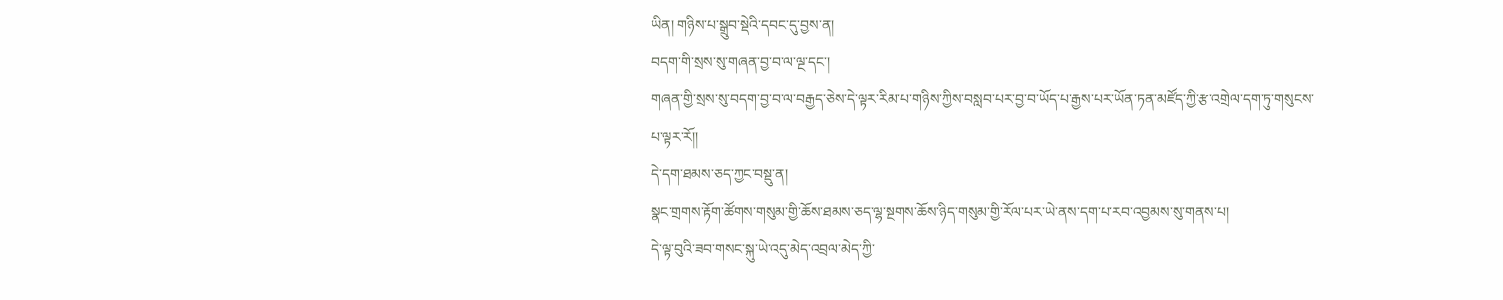ཡིན། གཉིས་པ་སྒྲུབ་སྡེའི་དབང་དུ་བྱས་ན།
བདག་གི་སྲས་སུ་གཞན་བྱ་བ་ལ་ལྔ་དང་།
གཞན་གྱི་སྲས་སུ་བདག་བྱ་བ་ལ་བརྒྱད་ཅེས་དེ་ལྟར་རིམ་པ་གཉིས་ཀྱིས་བསླབ་པར་བྱ་བ་ཡོད་པ་རྒྱས་པར་ཡོན་ཏན་མཛོད་ཀྱི་རྩ་འགྲེལ་དག་ཏུ་གསུངས་པ་ལྟར་རོ།།
དེ་དག་ཐམས་ཅད་ཀྱང་བསྡུ་ན།
སྣང་གྲགས་རྟོག་ཚོགས་གསུམ་གྱི་ཆོས་ཐམས་ཅད་ལྷ་སྔགས་ཆོས་ཉིད་གསུམ་གྱི་རོལ་པར་ཡེ་ནས་དག་པ་རབ་འབྱམས་སུ་གནས་པ།
དེ་ལྟ་བུའི་ཟབ་གསང་སྐུ་ཡེ་འདུ་མེད་འབྲལ་མེད་ཀྱི་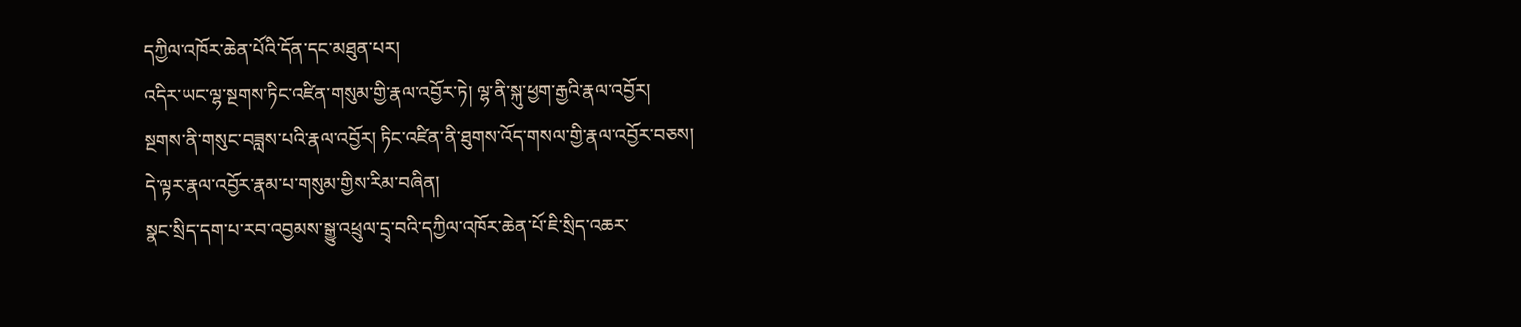དཀྱིལ་འཁོར་ཆེན་པོའི་དོན་དང་མཐུན་པར།
འདིར་ཡང་ལྷ་སྔགས་ཏིང་འཛིན་གསུམ་གྱི་རྣལ་འབྱོར་ཏེ། ལྷ་ནི་སྐུ་ཕྱག་རྒྱའི་རྣལ་འབྱོར།
སྔགས་ནི་གསུང་བཟླས་པའི་རྣལ་འབྱོར། ཏིང་འཛིན་ནི་ཐུགས་འོད་གསལ་གྱི་རྣལ་འབྱོར་བཅས།
དེ་ལྟར་རྣལ་འབྱོར་རྣམ་པ་གསུམ་གྱིས་རིམ་བཞིན།
སྣང་སྲིད་དག་པ་རབ་འབྱམས་སྒྱུ་འཕྲུལ་དྲྭ་བའི་དཀྱིལ་འཁོར་ཆེན་པོ་ཇི་སྲིད་འཆར་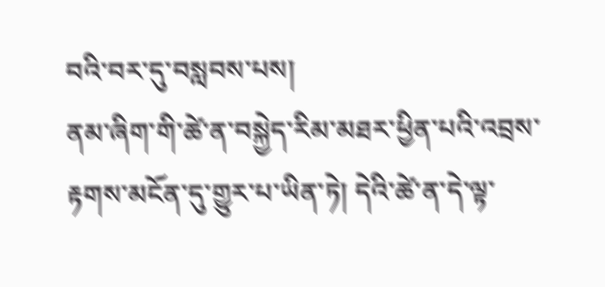བའི་བར་དུ་བསླབས་པས།
ནམ་ཞིག་གི་ཚེ་ན་བསྐྱེད་རིམ་མཐར་ཕྱིན་པའི་འབྲས་རྟགས་མངོན་དུ་གྱུར་པ་ཡིན་ཏེ། དེའི་ཚེ་ན་དེ་ལྟ་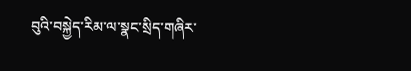བུའི་བསྐྱེད་རིམ་ལ་སྣང་སྲིད་གཞིར་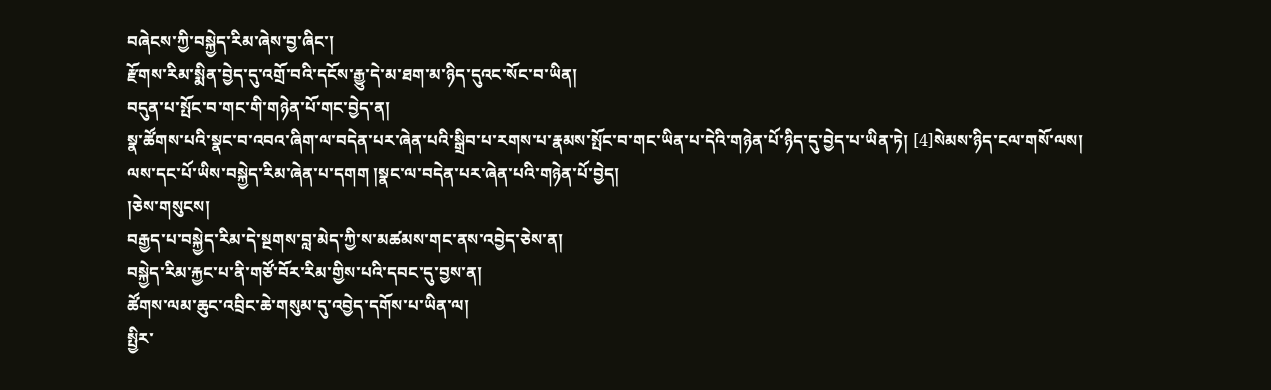བཞེངས་ཀྱི་བསྐྱེད་རིམ་ཞེས་བྱ་ཞིང་།
རྫོགས་རིམ་སྨིན་བྱེད་དུ་འགྲོ་བའི་དངོས་རྒྱུ་དེ་མ་ཐག་མ་ཉིད་དུའང་སོང་བ་ཡིན།
བདུན་པ་སྤོང་བ་གང་གི་གཉེན་པོ་གང་བྱེད་ན།
སྣ་ཚོགས་པའི་སྣང་བ་འབའ་ཞིག་ལ་བདེན་པར་ཞེན་པའི་སྒྲིབ་པ་རགས་པ་རྣམས་སྤོང་བ་གང་ཡིན་པ་དེའི་གཉེན་པོ་ཉིད་དུ་བྱེད་པ་ཡིན་ཏེ། [4]སེམས་ཉིད་ངལ་གསོ་ལས།
ལས་དང་པོ་ཡིས་བསྐྱེད་རིམ་ཞེན་པ་དགག །སྣང་ལ་བདེན་པར་ཞེན་པའི་གཉེན་པོ་བྱེད།
།ཅེས་གསུངས།
བརྒྱད་པ་བསྐྱེད་རིམ་དེ་སྔགས་བླ་མེད་ཀྱི་ས་མཚམས་གང་ནས་འབྱེད་ཅེས་ན།
བསྐྱེད་རིམ་རྐྱང་པ་ནི་གཙོ་བོར་རིམ་གྱིས་པའི་དབང་དུ་བྱས་ན།
ཚོགས་ལམ་ཆུང་འབྲིང་ཆེ་གསུམ་དུ་འབྱེད་དགོས་པ་ཡིན་ལ།
སྤྱིར་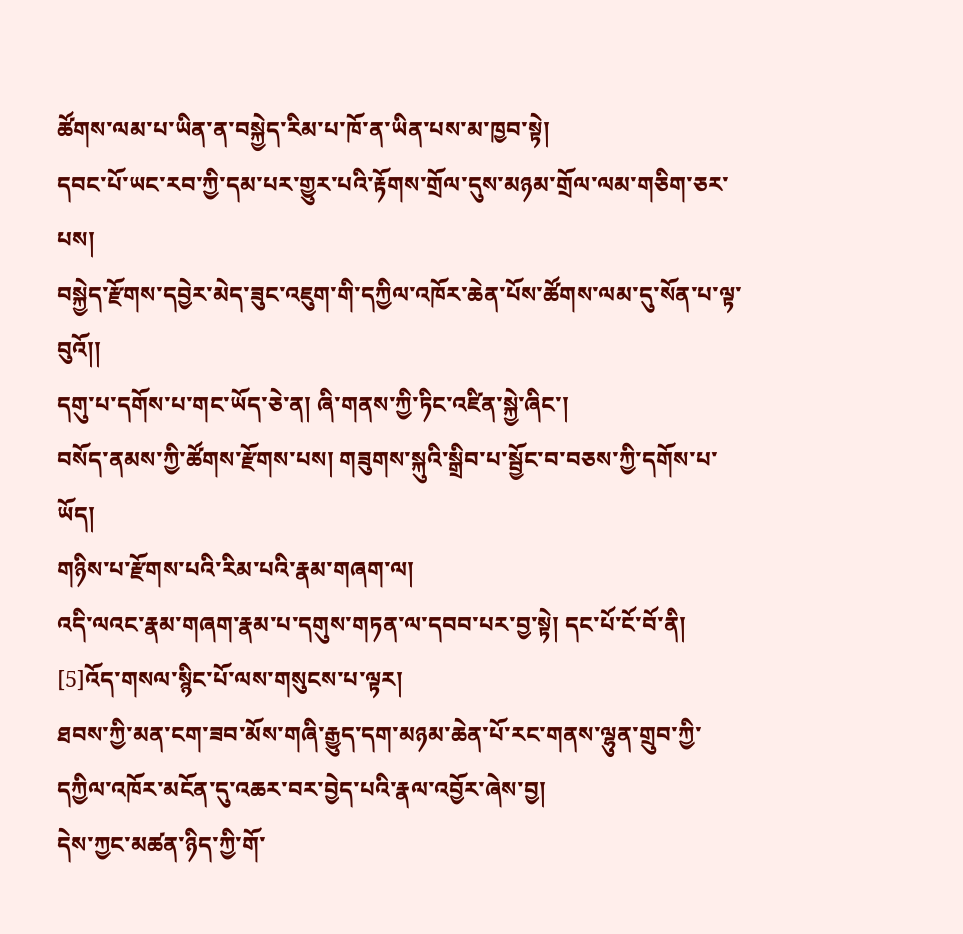ཚོགས་ལམ་པ་ཡིན་ན་བསྐྱེད་རིམ་པ་ཁོ་ན་ཡིན་པས་མ་ཁྱབ་སྟེ།
དབང་པོ་ཡང་རབ་ཀྱི་དམ་པར་གྱུར་པའི་རྟོགས་གྲོལ་དུས་མཉམ་གྲོལ་ལམ་གཅིག་ཅར་པས།
བསྐྱེད་རྫོགས་དབྱེར་མེད་ཟུང་འཇུག་གི་དཀྱིལ་འཁོར་ཆེན་པོས་ཚོགས་ལམ་དུ་སོན་པ་ལྟ་བུའོ།།
དགུ་པ་དགོས་པ་གང་ཡོད་ཅེ་ན། ཞི་གནས་ཀྱི་ཏིང་འཛིན་སྐྱེ་ཞིང་།
བསོད་ནམས་ཀྱི་ཚོགས་རྫོགས་པས། གཟུགས་སྐུའི་སྒྲིབ་པ་སྦྱོང་བ་བཅས་ཀྱི་དགོས་པ་ཡོད།
གཉིས་པ་རྫོགས་པའི་རིམ་པའི་རྣམ་གཞག་ལ།
འདི་ལའང་རྣམ་གཞག་རྣམ་པ་དགུས་གཏན་ལ་དབབ་པར་བྱ་སྟེ། དང་པོ་ངོ་བོ་ནི། [5]འོད་གསལ་སྙིང་པོ་ལས་གསུངས་པ་ལྟར།
ཐབས་ཀྱི་མན་ངག་ཟབ་མོས་གཞི་རྒྱུད་དག་མཉམ་ཆེན་པོ་རང་གནས་ལྷུན་གྲུབ་ཀྱི་དཀྱིལ་འཁོར་མངོན་དུ་འཆར་བར་བྱེད་པའི་རྣལ་འབྱོར་ཞེས་བྱ།
དེས་ཀྱང་མཚན་ཉིད་ཀྱི་གོ་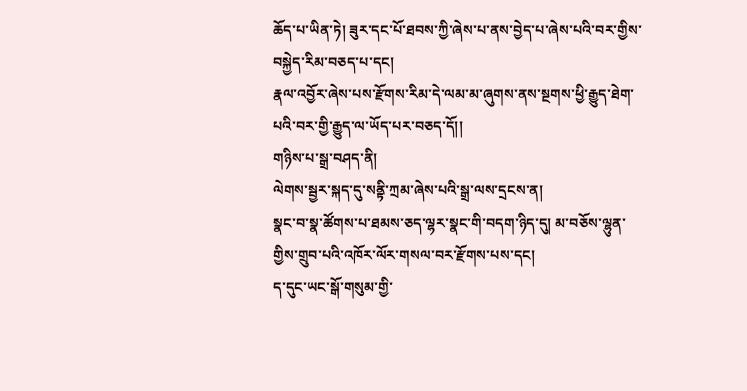ཆོད་པ་ཡིན་ཏེ། ཟུར་དང་པོ་ཐབས་ཀྱི་ཞེས་པ་ནས་བྱེད་པ་ཞེས་པའི་བར་གྱིས་བསྐྱེད་རིམ་བཅད་པ་དང།
རྣལ་འབྱོར་ཞེས་པས་རྫོགས་རིམ་དེ་ལམ་མ་ཞུགས་ནས་སྔགས་ཕྱི་རྒྱུད་ཐེག་པའི་བར་གྱི་རྒྱུད་ལ་ཡོད་པར་བཅད་དོ།།
གཉིས་པ་སྒྲ་བཤད་ནི།
ལེགས་སྦྱར་སྐད་དུ་སནྟི་ཀྲམ་ཞེས་པའི་སྒྲ་ལས་དྲངས་ན།
སྣང་བ་སྣ་ཚོགས་པ་ཐམས་ཅད་ལྷར་སྣང་གི་བདག་ཉིད་དུ། མ་བཅོས་ལྷུན་གྱིས་གྲུབ་པའི་འཁོར་ལོར་གསལ་བར་རྫོགས་པས་དང།
ད་དུང་ཡང་སྒོ་གསུམ་གྱི་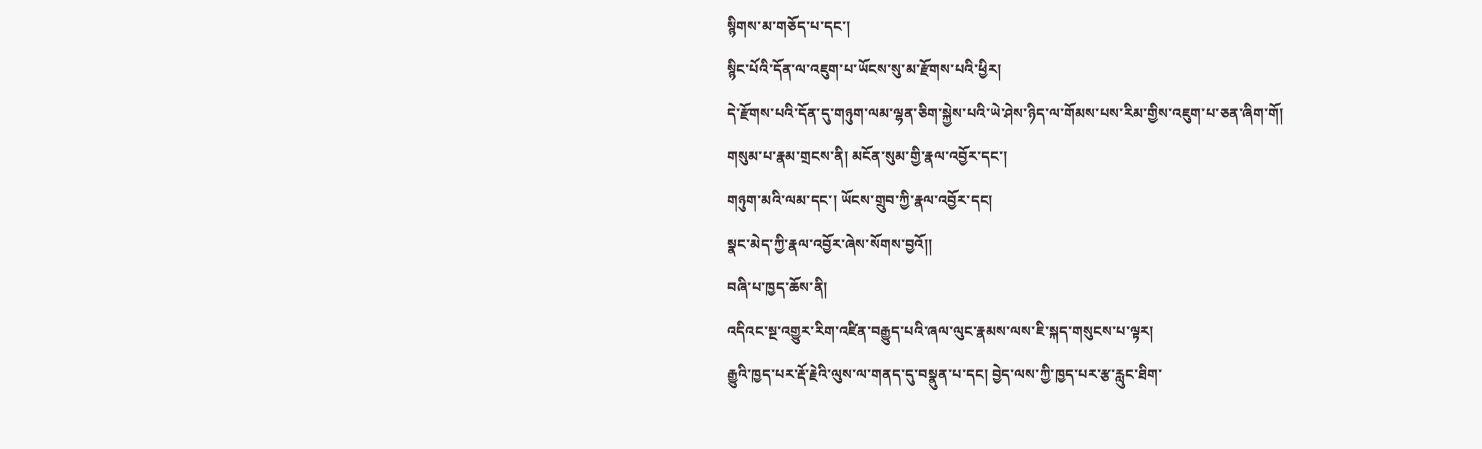སྙིགས་མ་གཅོད་པ་དང་།
སྙིང་པོའི་དོན་ལ་འཇུག་པ་ཡོངས་སུ་མ་རྫོགས་པའི་ཕྱིར།
དེ་རྫོགས་པའི་དོན་དུ་གཉུག་ལམ་ལྷན་ཅིག་སྐྱེས་པའི་ཡེ་ཤེས་ཉིད་ལ་གོམས་པས་རིམ་གྱིས་འཇུག་པ་ཅན་ཞིག་གོ།
གསུམ་པ་རྣམ་གྲངས་ནི། མངོན་སུམ་གྱི་རྣལ་འབྱོར་དང་།
གཉུག་མའི་ལམ་དང་། ཡོངས་གྲུབ་ཀྱི་རྣལ་འབྱོར་དང།
སྣང་མེད་ཀྱི་རྣལ་འབྱོར་ཞེས་སོགས་བྱའོ།།
བཞི་པ་ཁྱད་ཆོས་ནི།
འདིའང་སྔ་འགྱུར་རིག་འཛིན་བརྒྱུད་པའི་ཞལ་ལུང་རྣམས་ལས་ཇི་སྐད་གསུངས་པ་ལྟར།
རྒྱུའི་ཁྱད་པར་རྡོ་རྗེའི་ལུས་ལ་གནད་དུ་བསྣུན་པ་དང། བྱེད་ལས་ཀྱི་ཁྱད་པར་རྩ་རླུང་ཐིག་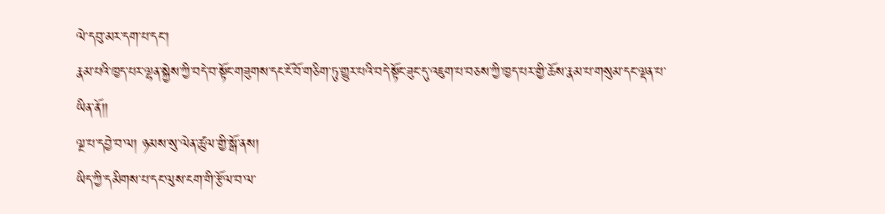ལེ་དབུ་མར་དག་པ་དང་།
རྣམ་པའི་ཁྱད་པར་ལྷན་སྐྱེས་ཀྱི་བདེ་བ་སྟོང་གཟུགས་དང་ངོ་བོ་གཅིག་ཏུ་གྱུར་པའི་བདེ་སྟོང་ཟུང་དུ་འཇུག་པ་བཅས་ཀྱི་ཁྱད་པར་གྱི་ཆོས་རྣམ་པ་གསུམ་དང་ལྡན་པ་ཡིན་ནོ།།
ལྔ་པ་དབྱེ་བ་ལ། ཉམས་སུ་ལེན་ཚུལ་གྱི་སྒོ་ནས།
ཡིད་ཀྱི་དམིགས་པ་དང་ལུས་ངག་གི་རྩོལ་བ་ལ་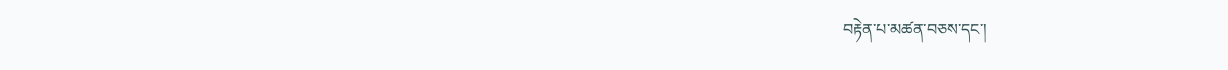བརྟེན་པ་མཚན་བཅས་དང་།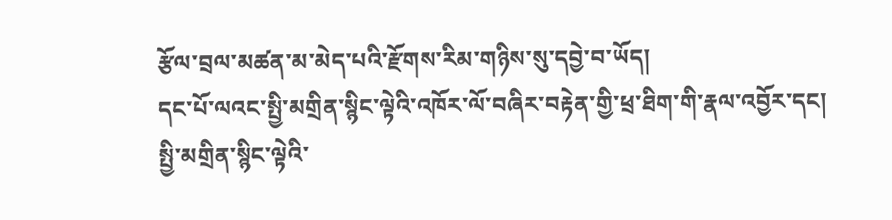རྩོལ་བྲལ་མཚན་མ་མེད་པའི་རྫོགས་རིམ་གཉིས་སུ་དབྱེ་བ་ཡོད།
དང་པོ་ལའང་སྤྱི་མགྲིན་སྙིང་ལྟེའི་འཁོར་ལོ་བཞིར་བརྟེན་གྱི་ཕྲ་ཐིག་གི་རྣལ་འབྱོར་དང།
སྤྱི་མགྲིན་སྙིང་ལྟེའི་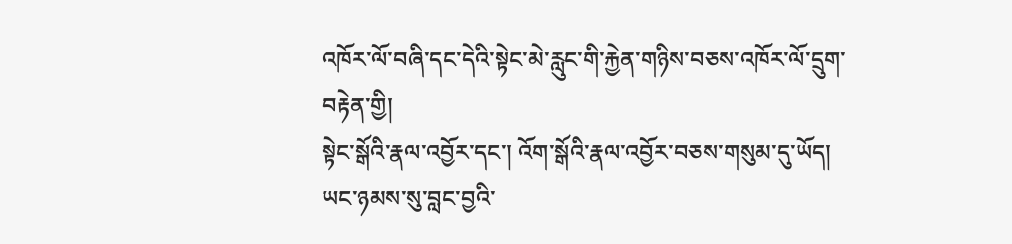འཁོར་ལོ་བཞི་དང་དེའི་སྟེང་མེ་རླུང་གི་རྐྱེན་གཉིས་བཅས་འཁོར་ལོ་དྲུག་བརྟེན་གྱི།
སྟེང་སྒོའི་རྣལ་འབྱོར་དང་། འོག་སྒོའི་རྣལ་འབྱོར་བཅས་གསུམ་དུ་ཡོད།
ཡང་ཉམས་སུ་བླང་བྱའི་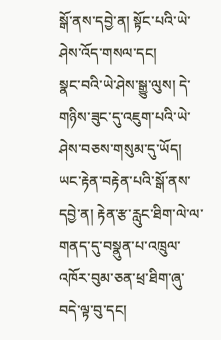སྒོ་ནས་དབྱེ་ན། སྟོང་པའི་ཡེ་ཤེས་འོད་གསལ་དང།
སྣང་བའི་ཡེ་ཤེས་སྒྱུ་ལུས། དེ་གཉིས་ཟུང་དུ་འཇུག་པའི་ཡེ་ཤེས་བཅས་གསུམ་དུ་ཡོད།
ཡང་རྟེན་བརྟེན་པའི་སྒོ་ནས་དབྱེ་ན། རྟེན་རྩ་རླུང་ཐིག་ལེ་ལ་གནད་དུ་བསྣུན་པ་འཁྲུལ་འཁོར་བུམ་ཅན་ཕྲ་ཐིག་ཞུ་བདེ་ལྟ་བུ་དང།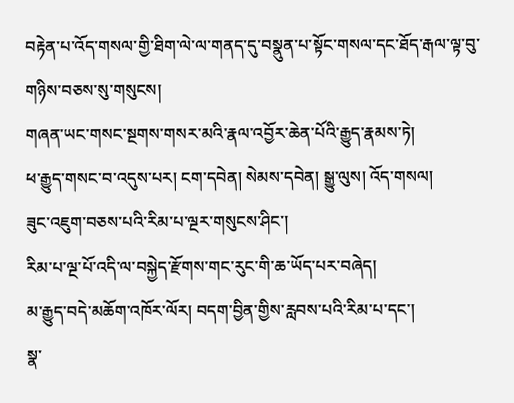བརྟེན་པ་འོད་གསལ་གྱི་ཐིག་ལེ་ལ་གནད་དུ་བསྣུན་པ་སྟོང་གསལ་དང་ཐོད་རྒལ་ལྟ་བུ་གཉིས་བཅས་སུ་གསུངས།
གཞན་ཡང་གསང་སྔགས་གསར་མའི་རྣལ་འབྱོར་ཆེན་པོའི་རྒྱུད་རྣམས་ཏེ།
ཕ་རྒྱུད་གསང་བ་འདུས་པར། ངག་དབེན། སེམས་དབེན། སྒྱུ་ལུས། འོད་གསལ།
ཟུང་འཇུག་བཅས་པའི་རིམ་པ་ལྔར་གསུངས་ཤིང་།
རིམ་པ་ལྔ་པོ་འདི་ལ་བསྐྱེད་རྫོགས་གང་རུང་གི་ཆ་ཡོད་པར་བཞེད།
མ་རྒྱུད་བདེ་མཆོག་འཁོར་ལོར། བདག་བྱིན་གྱིས་རླབས་པའི་རིམ་པ་དང་།
སྣ་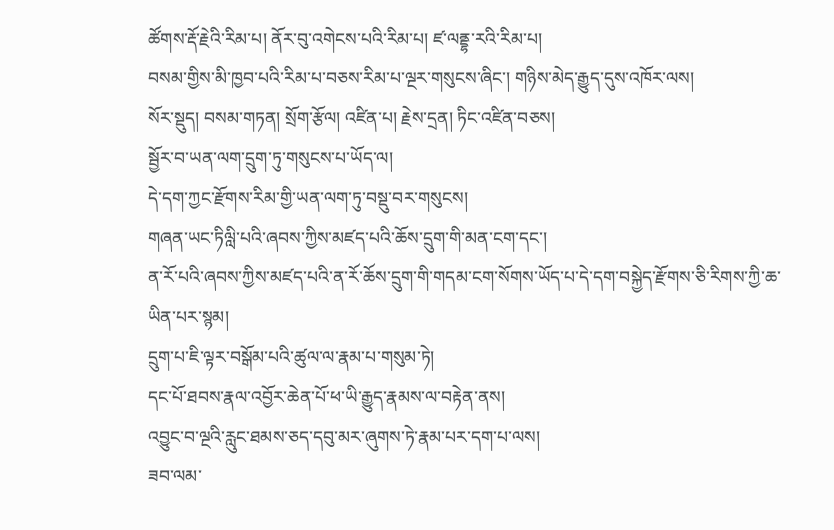ཚོགས་རྡོ་རྗེའི་རིམ་པ། ནོར་བུ་འགེངས་པའི་རིམ་པ། ཛ་ལནྡྷ་རའི་རིམ་པ།
བསམ་གྱིས་མི་ཁྱབ་པའི་རིམ་པ་བཅས་རིམ་པ་ལྔར་གསུངས་ཞིང་། གཉིས་མེད་རྒྱུད་དུས་འཁོར་ལས།
སོར་སྡུད། བསམ་གཏན། སྲོག་རྩོལ། འཛིན་པ། རྗེས་དྲན། ཏིང་འཛིན་བཅས།
སྦྱོར་བ་ཡན་ལག་དྲུག་ཏུ་གསུངས་པ་ཡོད་ལ།
དེ་དག་ཀྱང་རྫོགས་རིམ་གྱི་ཡན་ལག་ཏུ་བསྡུ་བར་གསུངས།
གཞན་ཡང་ཏིལླི་པའི་ཞབས་ཀྱིས་མཛད་པའི་ཆོས་དྲུག་གི་མན་ངག་དང་།
ན་རོ་པའི་ཞབས་ཀྱིས་མཛད་པའི་ན་རོ་ཆོས་དྲུག་གི་གདམ་ངག་སོགས་ཡོད་པ་དེ་དག་བསྐྱེད་རྫོགས་ཅི་རིགས་ཀྱི་ཆ་ཡིན་པར་སྙམ།
དྲུག་པ་ཇི་ལྟར་བསྒོམ་པའི་ཚུལ་ལ་རྣམ་པ་གསུམ་ཏེ།
དང་པོ་ཐབས་རྣལ་འབྱོར་ཆེན་པོ་ཕ་ཡི་རྒྱུད་རྣམས་ལ་བརྟེན་ནས།
འབྱུང་བ་ལྔའི་རླུང་ཐམས་ཅད་དབུ་མར་ཞུགས་ཏེ་རྣམ་པར་དག་པ་ལས།
ཟབ་ལམ་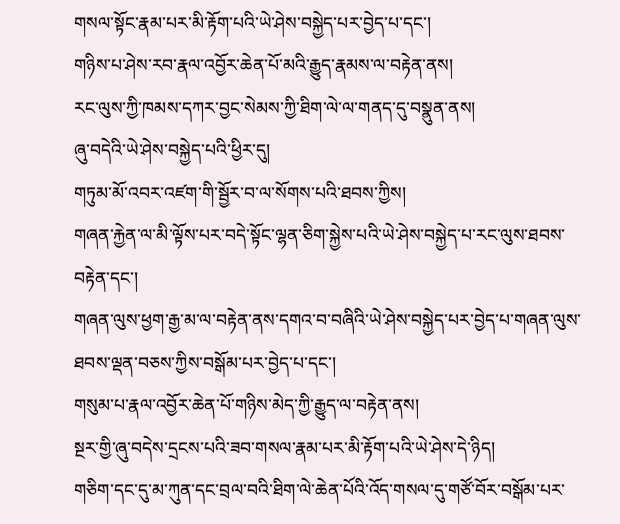གསལ་སྟོང་རྣམ་པར་མི་རྟོག་པའི་ཡེ་ཤེས་བསྐྱེད་པར་བྱེད་པ་དང་།
གཉིས་པ་ཤེས་རབ་རྣལ་འབྱོར་ཆེན་པོ་མའི་རྒྱུད་རྣམས་ལ་བརྟེན་ནས།
རང་ལུས་ཀྱི་ཁམས་དཀར་བྱང་སེམས་ཀྱི་ཐིག་ལེ་ལ་གནད་དུ་བསྣུན་ནས།
ཞུ་བདེའི་ཡེ་ཤེས་བསྐྱེད་པའི་ཕྱིར་དུ།
གཏུམ་མོ་འབར་འཛག་གི་སྦྱོར་བ་ལ་སོགས་པའི་ཐབས་ཀྱིས།
གཞན་རྐྱེན་ལ་མི་ལྟོས་པར་བདེ་སྟོང་ལྷན་ཅིག་སྐྱེས་པའི་ཡེ་ཤེས་བསྐྱེད་པ་རང་ལུས་ཐབས་བརྟེན་དང་།
གཞན་ལུས་ཕྱག་རྒྱ་མ་ལ་བརྟེན་ནས་དགའ་བ་བཞིའི་ཡེ་ཤེས་བསྐྱེད་པར་བྱེད་པ་གཞན་ལུས་ཐབས་ལྡན་བཅས་ཀྱིས་བསྒོམ་པར་བྱེད་པ་དང་།
གསུམ་པ་རྣལ་འབྱོར་ཆེན་པོ་གཉིས་མེད་ཀྱི་རྒྱུད་ལ་བརྟེན་ནས།
སྔར་གྱི་ཞུ་བདེས་དྲངས་པའི་ཟབ་གསལ་རྣམ་པར་མི་རྟོག་པའི་ཡེ་ཤེས་དེ་ཉིད།
གཅིག་དང་དུ་མ་ཀུན་དང་བྲལ་བའི་ཐིག་ལེ་ཆེན་པོའི་འོད་གསལ་དུ་གཙོ་བོར་བསྒོམ་པར་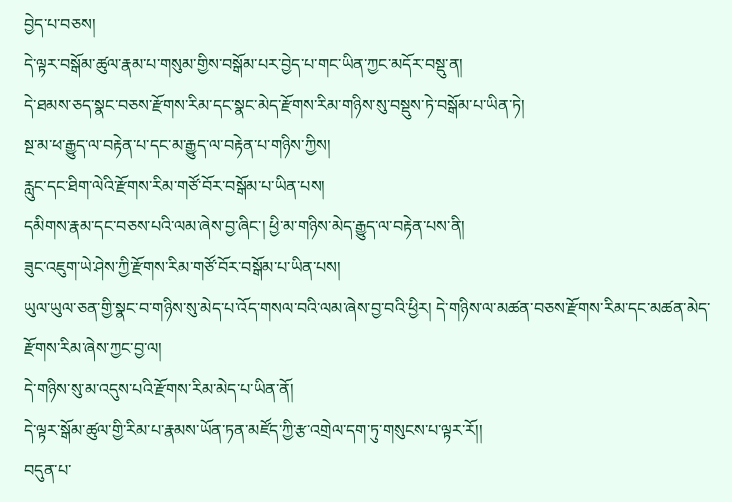བྱེད་པ་བཅས།
དེ་ལྟར་བསྒོམ་ཚུལ་རྣམ་པ་གསུམ་གྱིས་བསྒོམ་པར་བྱེད་པ་གང་ཡིན་ཀྱང་མདོར་བསྡུ་ན།
དེ་ཐམས་ཅད་སྣང་བཅས་རྫོགས་རིམ་དང་སྣང་མེད་རྫོགས་རིམ་གཉིས་སུ་བསྡུས་ཏེ་བསྒོམ་པ་ཡིན་ཏེ།
སྔ་མ་ཕ་རྒྱུད་ལ་བརྟེན་པ་དང་མ་རྒྱུད་ལ་བརྟེན་པ་གཉིས་ཀྱིས།
རླུང་དང་ཐིག་ལེའི་རྫོགས་རིམ་གཙོ་བོར་བསྒོམ་པ་ཡིན་པས།
དམིགས་རྣམ་དང་བཅས་པའི་ལམ་ཞེས་བྱ་ཞིང་། ཕྱི་མ་གཉིས་མེད་རྒྱུད་ལ་བརྟེན་པས་ནི།
ཟུང་འཇུག་ཡེ་ཤེས་ཀྱི་རྫོགས་རིམ་གཙོ་བོར་བསྒོམ་པ་ཡིན་པས།
ཡུལ་ཡུལ་ཅན་གྱི་སྣང་བ་གཉིས་སུ་མེད་པ་འོད་གསལ་བའི་ལམ་ཞེས་བྱ་བའི་ཕྱིར། དེ་གཉིས་ལ་མཚན་བཅས་རྫོགས་རིམ་དང་མཚན་མེད་རྫོགས་རིམ་ཞེས་ཀྱང་བྱ་ལ།
དེ་གཉིས་སུ་མ་འདུས་པའི་རྫོགས་རིམ་མེད་པ་ཡིན་ནོ།
དེ་ལྟར་སྒོམ་ཚུལ་གྱི་རིམ་པ་རྣམས་ཡོན་ཏན་མཛོད་ཀྱི་རྩ་འགྲེལ་དག་ཏུ་གསུངས་པ་ལྟར་རོ།།
བདུན་པ་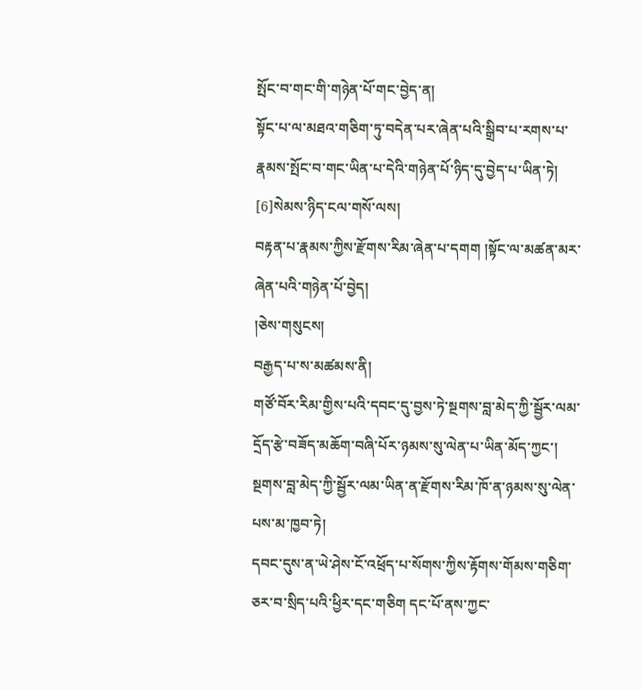སྤོང་བ་གང་གི་གཉེན་པོ་གང་བྱེད་ན།
སྟོང་པ་ལ་མཐའ་གཅིག་ཏུ་བདེན་པར་ཞེན་པའི་སྒྲིབ་པ་རགས་པ་རྣམས་སྤོང་བ་གང་ཡིན་པ་དེའི་གཉེན་པོ་ཉིད་དུ་བྱེད་པ་ཡིན་ཏེ། [6]སེམས་ཉིད་ངལ་གསོ་ལས།
བརྟན་པ་རྣམས་ཀྱིས་རྫོགས་རིམ་ཞེན་པ་དགག །སྟོང་ལ་མཚན་མར་ཞེན་པའི་གཉེན་པོ་བྱེད།
།ཅེས་གསུངས།
བརྒྱད་པ་ས་མཚམས་ནི།
གཙོ་བོར་རིམ་གྱིས་པའི་དབང་དུ་བྱས་ཏེ་སྔགས་བླ་མེད་ཀྱི་སྦྱོར་ལམ་དྲོད་རྩེ་བཟོད་མཆོག་བཞི་པོར་ཉམས་སུ་ལེན་པ་ཡིན་མོད་ཀྱང་།
སྔགས་བླ་མེད་ཀྱི་སྦྱོར་ལམ་ཡིན་ན་རྫོགས་རིམ་ཁོ་ན་ཉམས་སུ་ལེན་པས་མ་ཁྱབ་ཏེ།
དབང་དུས་ན་ཡེ་ཤེས་ངོ་འཕྲོད་པ་སོགས་ཀྱིས་རྟོགས་གོམས་གཅིག་ཅར་བ་སྲིད་པའི་ཕྱིར་དང་གཅིག དང་པོ་ནས་ཀྱང་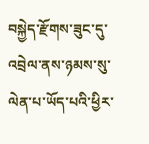བསྐྱེད་རྫོགས་ཟུང་དུ་འབྲེལ་ནས་ཉམས་སུ་ལེན་པ་ཡོད་པའི་ཕྱིར་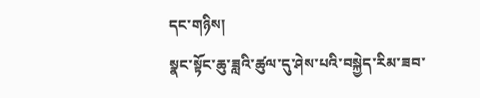དང་གཉིས།
སྣང་སྟོང་ཆུ་ཟླའི་ཚུལ་དུ་ཤེས་པའི་བསྐྱེད་རིམ་ཟབ་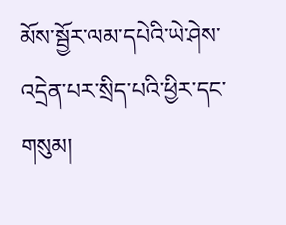མོས་སྦྱོར་ལམ་དཔེའི་ཡེ་ཤེས་འདྲེན་པར་སྲིད་པའི་ཕྱིར་དང་གསུམ།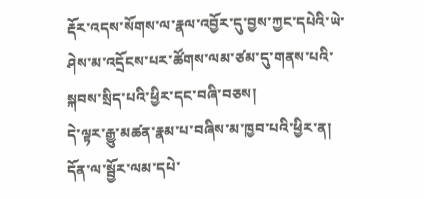རྡོར་འདས་སོགས་ལ་རྣལ་འབྱོར་དུ་བྱས་ཀྱང་དཔེའི་ཡེ་ཤེས་མ་འདྲོངས་པར་ཚོགས་ལམ་ཙམ་དུ་གནས་པའི་སྐབས་སྲིད་པའི་ཕྱིར་དང་བཞི་བཅས།
དེ་ལྟར་རྒྱུ་མཚན་རྣམ་པ་བཞིས་མ་ཁྱབ་པའི་ཕྱིར་ན།
དོན་ལ་སྦྱོར་ལམ་དཔེ་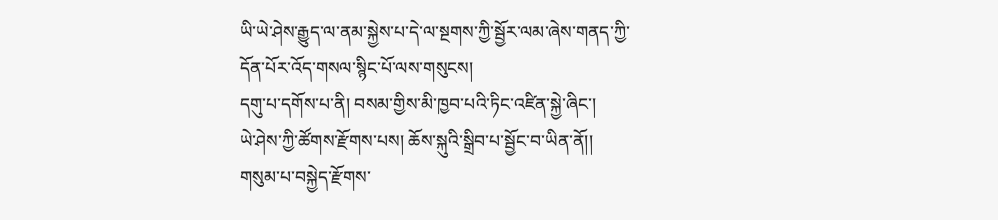ཡི་ཡེ་ཤེས་རྒྱུད་ལ་ནམ་སྐྱེས་པ་དེ་ལ་སྔགས་ཀྱི་སྦྱོར་ལམ་ཞེས་གནད་ཀྱི་དོན་པོར་འོད་གསལ་སྙིང་པོ་ལས་གསུངས།
དགུ་པ་དགོས་པ་ནི། བསམ་གྱིས་མི་ཁྱབ་པའི་ཏིང་འཛིན་སྐྱེ་ཞིང་།
ཡེ་ཤེས་ཀྱི་ཚོགས་རྫོགས་པས། ཆོས་སྐུའི་སྒྲིབ་པ་སྦྱོང་བ་ཡིན་ནོ།།
གསུམ་པ་བསྐྱེད་རྫོགས་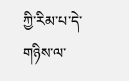ཀྱི་རིམ་པ་དེ་གཉིས་ལ་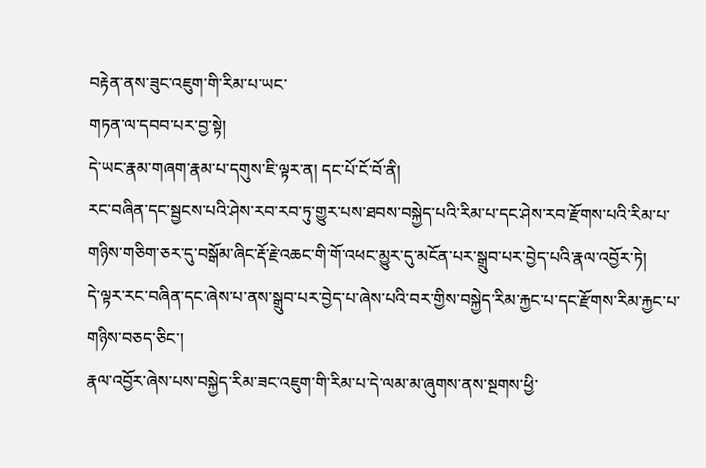བརྟེན་ནས་ཟུང་འཇུག་གི་རིམ་པ་ཡང་
གཏན་ལ་དབབ་པར་བྱ་སྟེ།
དེ་ཡང་རྣམ་གཞག་རྣམ་པ་དགུས་ཇི་ལྟར་ན། དང་པོ་ངོ་བོ་ནི།
རང་བཞིན་དང་སྦྱངས་པའི་ཤེས་རབ་རབ་ཏུ་གྱུར་པས་ཐབས་བསྐྱེད་པའི་རིམ་པ་དང་ཤེས་རབ་རྫོགས་པའི་རིམ་པ་གཉིས་གཅིག་ཅར་དུ་བསྒོམ་ཞིང་རྡོ་རྗེ་འཆང་གི་གོ་འཕང་མྱུར་དུ་མངོན་པར་སྒྲུབ་པར་བྱེད་པའི་རྣལ་འབྱོར་ཏེ།
དེ་ལྟར་རང་བཞིན་དང་ཞེས་པ་ནས་སྒྲུབ་པར་བྱེད་པ་ཞེས་པའི་བར་གྱིས་བསྐྱེད་རིམ་རྐྱང་པ་དང་རྫོགས་རིམ་རྐྱང་པ་གཉིས་བཅད་ཅིང་།
རྣལ་འབྱོར་ཞེས་པས་བསྐྱེད་རིམ་ཟང་འཇུག་གི་རིམ་པ་དེ་ལམ་མ་ཞུགས་ནས་སྔགས་ཕྱི་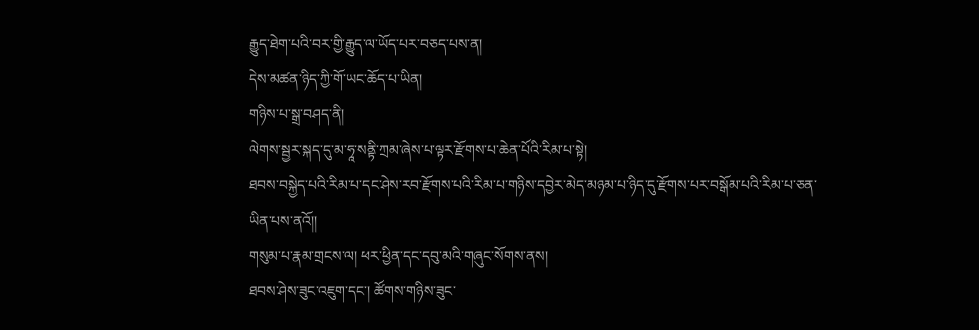རྒྱུད་ཐེག་པའི་བར་གྱི་རྒྱུད་ལ་ཡོད་པར་བཅད་པས་ན།
དེས་མཚན་ཉིད་ཀྱི་གོ་ཡང་ཆོད་པ་ཡིན།
གཉིས་པ་སྒྲ་བཤད་ནི།
ལེགས་སྦྱར་སྐད་དུ་མ་ཧཱ་སནྟི་ཀྲམ་ཞེས་པ་ལྟར་རྫོགས་པ་ཆེན་པོའི་རིམ་པ་སྟེ།
ཐབས་བསྐྱེད་པའི་རིམ་པ་དང་ཤེས་རབ་རྫོགས་པའི་རིམ་པ་གཉིས་དབྱེར་མེད་མཉམ་པ་ཉིད་དུ་རྫོགས་པར་བསྒོམ་པའི་རིམ་པ་ཅན་ཡིན་པས་ནའོ།།
གསུམ་པ་རྣམ་གྲངས་ལ། ཕར་ཕྱིན་དང་དབུ་མའི་གཞུང་སོགས་ནས།
ཐབས་ཤེས་ཟུང་འཇུག་དང་། ཚོགས་གཉིས་ཟུང་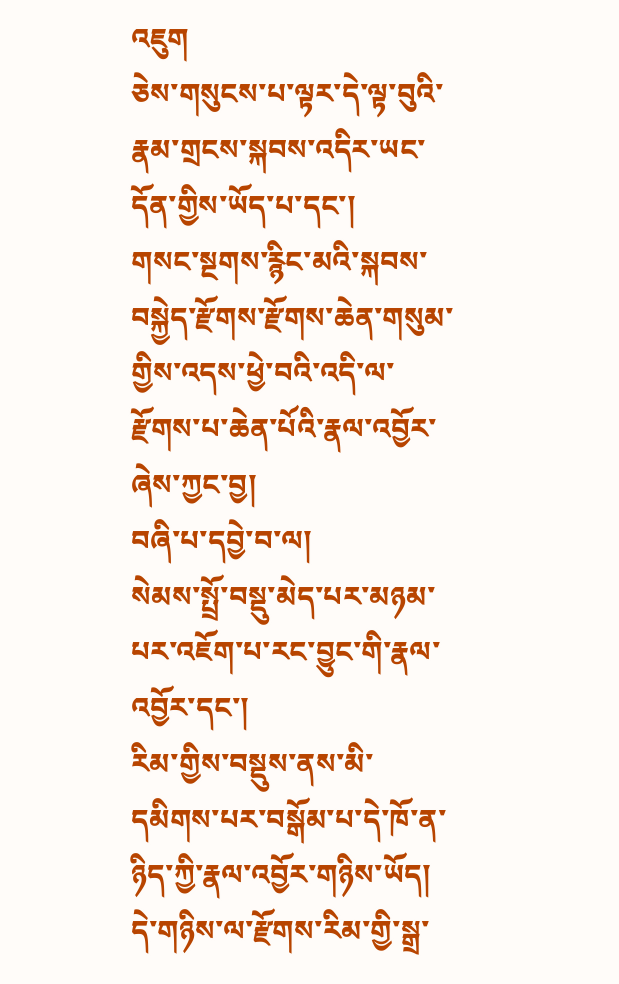འཇུག
ཅེས་གསུངས་པ་ལྟར་དེ་ལྟ་བུའི་རྣམ་གྲངས་སྐབས་འདིར་ཡང་དོན་གྱིས་ཡོད་པ་དང་།
གསང་སྔགས་རྙིང་མའི་སྐབས་བསྐྱེད་རྫོགས་རྫོགས་ཆེན་གསུམ་གྱིས་འདས་ཕྱེ་བའི་འདི་ལ་རྫོགས་པ་ཆེན་པོའི་རྣལ་འབྱོར་ཞེས་ཀྱང་བྱ།
བཞི་པ་དབྱེ་བ་ལ།
སེམས་སྤྲོ་བསྡུ་མེད་པར་མཉམ་པར་འཇོག་པ་རང་བྱུང་གི་རྣལ་འབྱོར་དང་།
རིམ་གྱིས་བསྡུས་ནས་མི་དམིགས་པར་བསྒོམ་པ་དེ་ཁོ་ན་ཉིད་ཀྱི་རྣལ་འབྱོར་གཉིས་ཡོད།
དེ་གཉིས་ལ་རྫོགས་རིམ་གྱི་སྒྲ་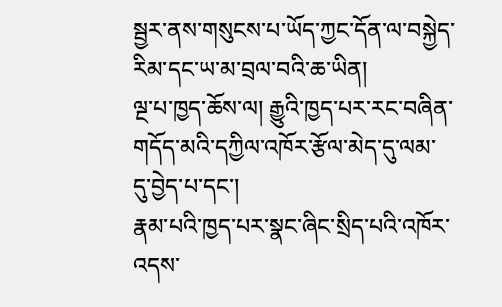སྦྱར་ནས་གསུངས་པ་ཡོད་ཀྱང་དོན་ལ་བསྐྱེད་རིམ་དང་ཡ་མ་བྲལ་བའི་ཆ་ཡིན།
ལྔ་པ་ཁྱད་ཆོས་ལ། རྒྱུའི་ཁྱད་པར་རང་བཞིན་གདོད་མའི་དཀྱིལ་འཁོར་རྩོལ་མེད་དུ་ལམ་དུ་བྱེད་པ་དང་།
རྣམ་པའི་ཁྱད་པར་སྣང་ཞིང་སྲིད་པའི་འཁོར་འདས་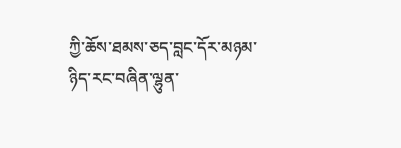ཀྱི་ཆོས་ཐམས་ཅད་བླང་དོར་མཉམ་ཉིད་རང་བཞིན་ལྷུན་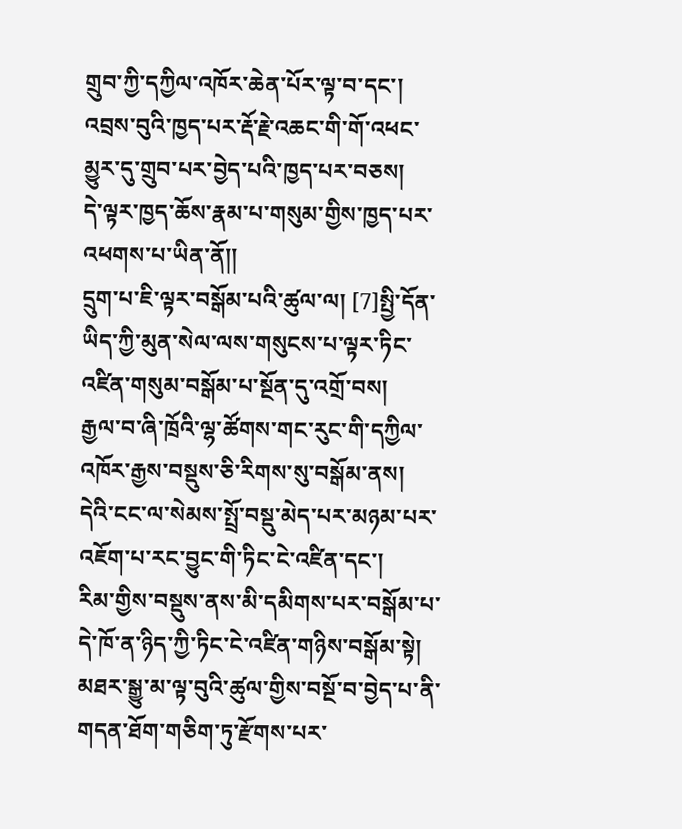གྲུབ་ཀྱི་དཀྱིལ་འཁོར་ཆེན་པོར་ལྟ་བ་དང་།
འབྲས་བུའི་ཁྱད་པར་རྡོ་རྗེ་འཆང་གི་གོ་འཕང་མྱུར་དུ་གྲུབ་པར་བྱེད་པའི་ཁྱད་པར་བཅས།
དེ་ལྟར་ཁྱད་ཆོས་རྣམ་པ་གསུམ་གྱིས་ཁྱད་པར་འཕགས་པ་ཡིན་ནོ།།
དྲུག་པ་ཇི་ལྟར་བསྒོམ་པའི་ཚུལ་ལ། [7]སྤྱི་དོན་ཡིད་ཀྱི་མུན་སེལ་ལས་གསུངས་པ་ལྟར་ཏིང་འཛིན་གསུམ་བསྒོམ་པ་སྔོན་དུ་འགྲོ་བས།
རྒྱལ་བ་ཞི་ཁྲོའི་ལྷ་ཚོགས་གང་རུང་གི་དཀྱིལ་འཁོར་རྒྱས་བསྡུས་ཅི་རིགས་སུ་བསྒོམ་ནས།
དེའི་ངང་ལ་སེམས་སྤྲོ་བསྡུ་མེད་པར་མཉམ་པར་འཇོག་པ་རང་བྱུང་གི་ཏིང་ངེ་འཛིན་དང་།
རིམ་གྱིས་བསྡུས་ནས་མི་དམིགས་པར་བསྒོམ་པ་དེ་ཁོ་ན་ཉིད་ཀྱི་ཏིང་ངེ་འཛིན་གཉིས་བསྒོམ་སྟེ།
མཐར་སྒྱུ་མ་ལྟ་བུའི་ཚུལ་གྱིས་བསྔོ་བ་བྱེད་པ་ནི་གདན་ཐོག་གཅིག་ཏུ་རྫོགས་པར་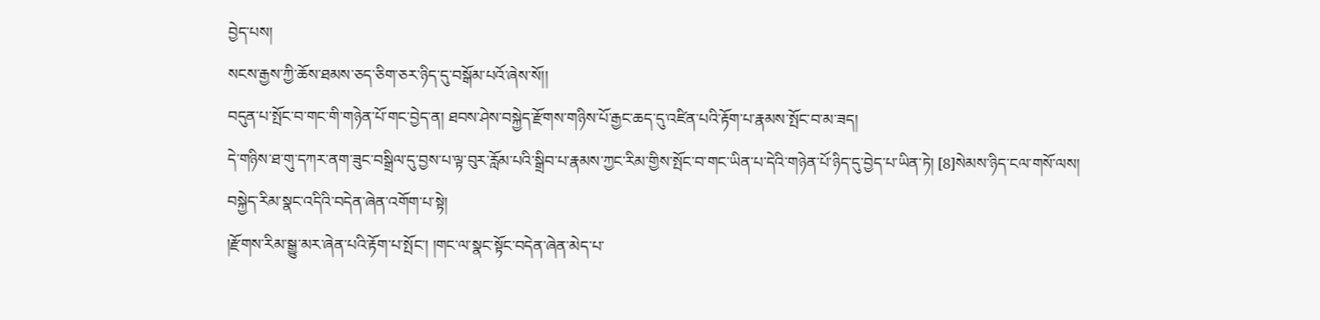བྱེད་པས།
སངས་རྒྱས་ཀྱི་ཆོས་ཐམས་ཅད་ཅིག་ཅར་ཉིད་དུ་བསྒོམ་པའོ་ཞེས་སོ།།
བདུན་པ་སྤོང་བ་གང་གི་གཉེན་པོ་གང་བྱེད་ན། ཐབས་ཤེས་བསྐྱེད་རྫོགས་གཉིས་པོ་རྒྱང་ཆད་དུ་འཛིན་པའི་རྟོག་པ་རྣམས་སྤོང་བ་མ་ཟད།
དེ་གཉིས་ཐ་གུ་དཀར་ནག་ཟུང་བསྒྲིལ་དུ་བྱས་པ་ལྟ་བུར་རློམ་པའི་སྒྲིབ་པ་རྣམས་ཀྱང་རིམ་གྱིས་སྤོང་བ་གང་ཡིན་པ་དེའི་གཉེན་པོ་ཉིད་དུ་བྱེད་པ་ཡིན་ཏེ། [8]སེམས་ཉིད་ངལ་གསོ་ལས།
བསྐྱེད་རིམ་སྣང་འདིའི་བདེན་ཞེན་འགོག་པ་སྟེ།
།རྫོགས་རིམ་སྒྱུ་མར་ཞེན་པའི་རྟོག་པ་སྤོང་། །གང་ལ་སྣང་སྟོང་བདེན་ཞེན་མེད་པ་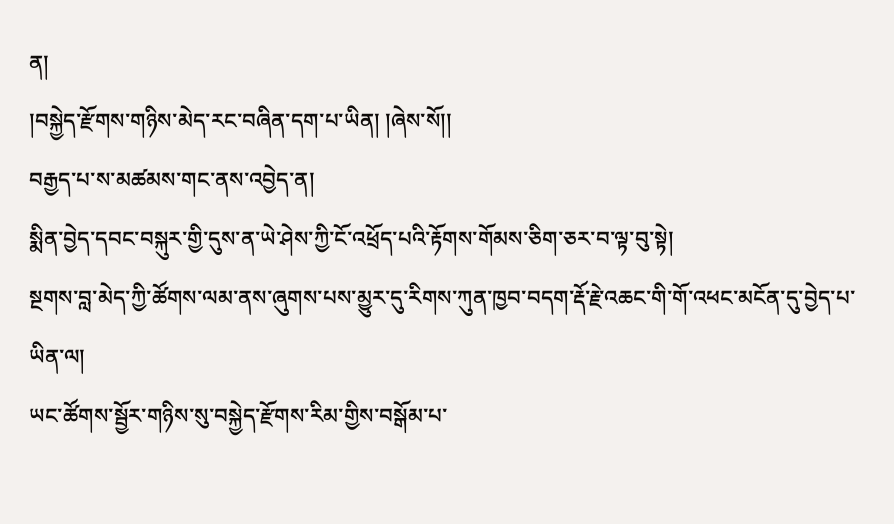ན།
།བསྐྱེད་རྫོགས་གཉིས་མེད་རང་བཞིན་དག་པ་ཡིན། །ཞེས་སོ།།
བརྒྱད་པ་ས་མཚམས་གང་ནས་འབྱེད་ན།
སྨིན་བྱེད་དབང་བསྐུར་གྱི་དུས་ན་ཡེ་ཤེས་ཀྱི་ངོ་འཕྲོད་པའི་རྟོགས་གོམས་ཅིག་ཅར་བ་ལྟ་བུ་སྟེ།
སྔགས་བླ་མེད་ཀྱི་ཚོགས་ལམ་ནས་ཞུགས་པས་མྱུར་དུ་རིགས་ཀུན་ཁྱབ་བདག་རྡོ་རྗེ་འཆང་གི་གོ་འཕང་མངོན་དུ་བྱེད་པ་ཡིན་ལ།
ཡང་ཚོགས་སྦྱོར་གཉིས་སུ་བསྐྱེད་རྫོགས་རིམ་གྱིས་བསྒོམ་པ་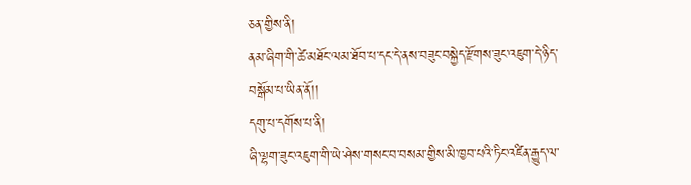ཅན་གྱིས་ནི།
ནམ་ཞིག་གི་ཚེ་མཐོང་ལམ་ཐོབ་པ་དང་དེ་ནས་བཟུང་བསྐྱེད་རྫོགས་ཟུང་འཇུག་དེ་ཉིད་བསྒོམ་པ་ཡིན་ནོ།།
དགུ་པ་དགོས་པ་ནི།
ཞི་ལྷག་ཟུང་འཇུག་གི་ཡེ་ཤེས་གསང་བ་བསམ་གྱིས་མི་ཁྱབ་པའི་ཏིང་འཛིན་རྒྱུད་ལ་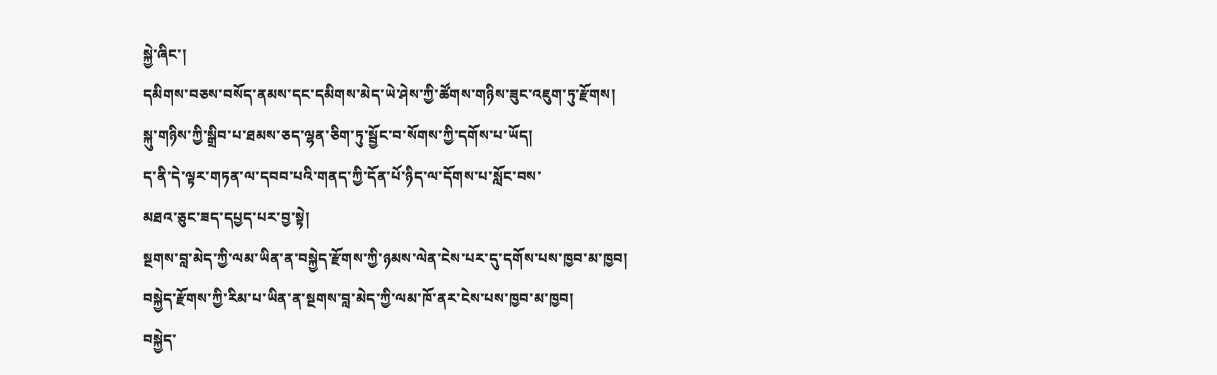སྐྱེ་ཞིང་།
དམིགས་བཅས་བསོད་ནམས་དང་དམིགས་མེད་ཡེ་ཤེས་ཀྱི་ཚོགས་གཉིས་ཟུང་འཇུག་ཏུ་རྫོགས།
སྐུ་གཉིས་ཀྱི་སྒྲིབ་པ་ཐམས་ཅད་ལྷན་ཅིག་ཏུ་སྦྱོང་བ་སོགས་ཀྱི་དགོས་པ་ཡོད།
ད་ནི་དེ་ལྟར་གཏན་ལ་དབབ་པའི་གནད་ཀྱི་དོན་པོ་ཉིད་ལ་དོགས་པ་སློང་བས་
མཐའ་ཅུང་ཟད་དཔྱད་པར་བྱ་སྟེ།
སྔགས་བླ་མེད་ཀྱི་ལམ་ཡིན་ན་བསྐྱེད་རྫོགས་ཀྱི་ཉམས་ལེན་ངེས་པར་དུ་དགོས་པས་ཁྱབ་མ་ཁྱབ།
བསྐྱེད་རྫོགས་ཀྱི་རིམ་པ་ཡིན་ན་སྔགས་བླ་མེད་ཀྱི་ལམ་ཁོ་ནར་ངེས་པས་ཁྱབ་མ་ཁྱབ།
བསྐྱེད་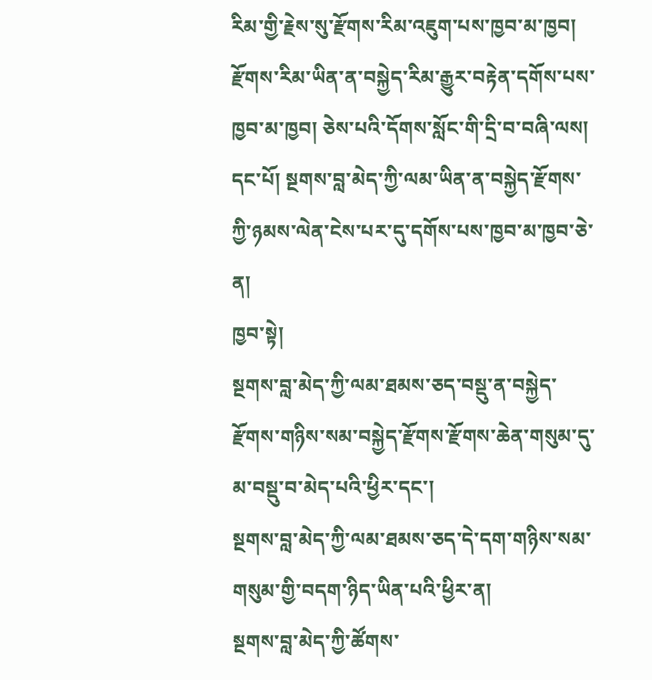རིམ་གྱི་རྗེས་སུ་རྫོགས་རིམ་འཇུག་པས་ཁྱབ་མ་ཁྱབ།
རྫོགས་རིམ་ཡིན་ན་བསྐྱེད་རིམ་རྒྱུར་བརྟེན་དགོས་པས་ཁྱབ་མ་ཁྱབ། ཅེས་པའི་དོགས་སློང་གི་དྲི་བ་བཞི་ལས།
དང་པོ། སྔགས་བླ་མེད་ཀྱི་ལམ་ཡིན་ན་བསྐྱེད་རྫོགས་ཀྱི་ཉམས་ལེན་ངེས་པར་དུ་དགོས་པས་ཁྱབ་མ་ཁྱབ་ཅེ་ན།
ཁྱབ་སྟེ།
སྔགས་བླ་མེད་ཀྱི་ལམ་ཐམས་ཅད་བསྡུ་ན་བསྐྱེད་རྫོགས་གཉིས་སམ་བསྐྱེད་རྫོགས་རྫོགས་ཆེན་གསུམ་དུ་མ་བསྡུ་བ་མེད་པའི་ཕྱིར་དང་།
སྔགས་བླ་མེད་ཀྱི་ལམ་ཐམས་ཅད་དེ་དག་གཉིས་སམ་གསུམ་གྱི་བདག་ཉིད་ཡིན་པའི་ཕྱིར་ན།
སྔགས་བླ་མེད་ཀྱི་ཚོགས་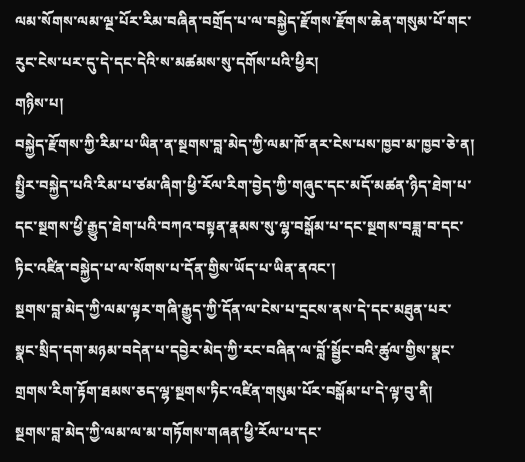ལམ་སོགས་ལམ་ལྔ་པོར་རིམ་བཞིན་བགྲོད་པ་ལ་བསྐྱེད་རྫོགས་རྫོགས་ཆེན་གསུམ་པོ་གང་རུང་ངེས་པར་དུ་དེ་དང་དེའི་ས་མཚམས་སུ་དགོས་པའི་ཕྱིར།
གཉིས་པ།
བསྐྱེད་རྫོགས་ཀྱི་རིམ་པ་ཡིན་ན་སྔགས་བླ་མེད་ཀྱི་ལམ་ཁོ་ནར་ངེས་པས་ཁྱབ་མ་ཁྱབ་ཅེ་ན།
སྤྱིར་བསྐྱེད་པའི་རིམ་པ་ཙམ་ཞིག་ཕྱི་རོལ་རིག་བྱེད་ཀྱི་གཞུང་དང་མདོ་མཚན་ཉིད་ཐེག་པ་དང་སྔགས་ཕྱི་རྒྱུད་ཐེག་པའི་བཀའ་བསྟན་རྣམས་སུ་ལྷ་བསྒོམ་པ་དང་སྔགས་བཟླ་བ་དང་ཏིང་འཛིན་བསྐྱེད་པ་ལ་སོགས་པ་དོན་གྱིས་ཡོད་པ་ཡིན་ནའང་།
སྔགས་བླ་མེད་ཀྱི་ལམ་ལྟར་གཞི་རྒྱུད་ཀྱི་དོན་ལ་ངེས་པ་དྲངས་ནས་དེ་དང་མཐུན་པར་སྣང་སྲིད་དག་མཉམ་བདེན་པ་དབྱེར་མེད་ཀྱི་རང་བཞིན་ལ་བློ་སྦྱོང་བའི་ཚུལ་གྱིས་སྣང་གྲགས་རིག་རྟོག་ཐམས་ཅད་ལྷ་སྔགས་ཏིང་འཛིན་གསུམ་པོར་བསྒོམ་པ་དེ་ལྟ་བུ་ནི།
སྔགས་བླ་མེད་ཀྱི་ལམ་ལ་མ་གཏོགས་གཞན་ཕྱི་རོལ་པ་དང་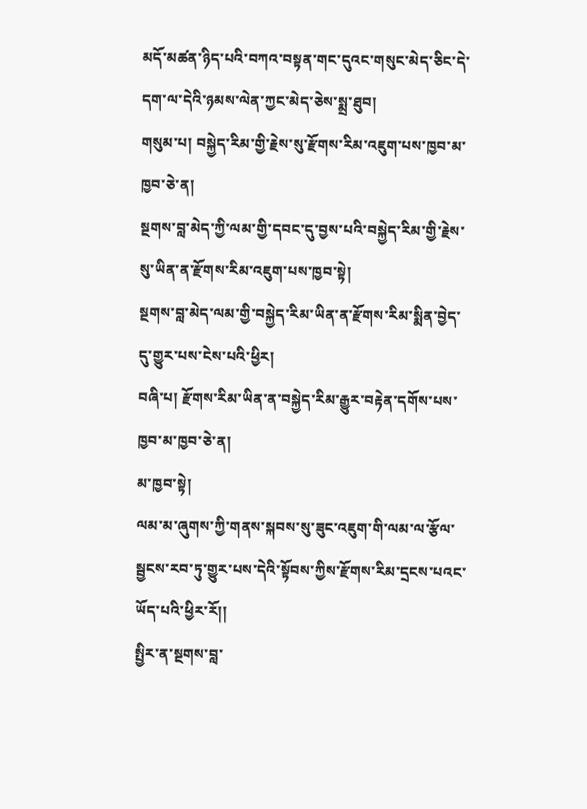མདོ་མཚན་ཉིད་པའི་བཀའ་བསྟན་གང་དུའང་གསུང་མེད་ཅིང་དེ་དག་ལ་དེའི་ཉམས་ལེན་ཀྱང་མེད་ཅེས་སྨྲ་ཐུབ།
གསུམ་པ། བསྐྱེད་རིམ་གྱི་རྗེས་སུ་རྫོགས་རིམ་འཇུག་པས་ཁྱབ་མ་ཁྱབ་ཅེ་ན།
སྔགས་བླ་མེད་ཀྱི་ལམ་གྱི་དབང་དུ་བྱས་པའི་བསྐྱེད་རིམ་གྱི་རྗེས་སུ་ཡིན་ན་རྫོགས་རིམ་འཇུག་པས་ཁྱབ་སྟེ།
སྔགས་བླ་མེད་ལམ་གྱི་བསྐྱེད་རིམ་ཡིན་ན་རྫོགས་རིམ་སྨིན་བྱེད་དུ་གྱུར་པས་ངེས་པའི་ཕྱིར།
བཞི་པ། རྫོགས་རིམ་ཡིན་ན་བསྐྱེད་རིམ་རྒྱུར་བརྟེན་དགོས་པས་ཁྱབ་མ་ཁྱབ་ཅེ་ན།
མ་ཁྱབ་སྟེ།
ལམ་མ་ཞུགས་ཀྱི་གནས་སྐབས་སུ་ཟུང་འཇུག་གི་ལམ་ལ་རྩོལ་སྦྱངས་རབ་ཏུ་གྱུར་པས་དེའི་སྟོབས་ཀྱིས་རྫོགས་རིམ་དྲངས་པའང་ཡོད་པའི་ཕྱིར་རོ།།
སྤྱིར་ན་སྔགས་བླ་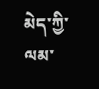མེད་ཀྱི་ལམ་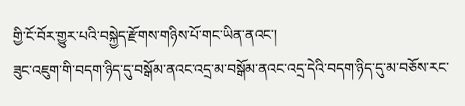གྱི་ངོ་བོར་གྱུར་པའི་བསྐྱེད་རྫོགས་གཉིས་པོ་གང་ཡིན་ནའང་།
ཟུང་འཇུག་གི་བདག་ཉིད་དུ་བསྒོམ་ནའང་འདྲ་མ་བསྒོམ་ནའང་འདྲ་དེའི་བདག་ཉིད་དུ་མ་བཅོས་རང་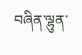བཞིན་ལྷུན་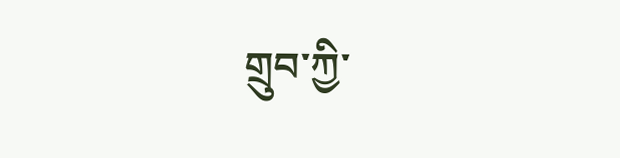གྲུབ་ཀྱི་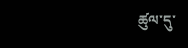ཚུལ་དུ་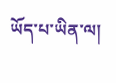ཡོད་པ་ཡིན་ལ།